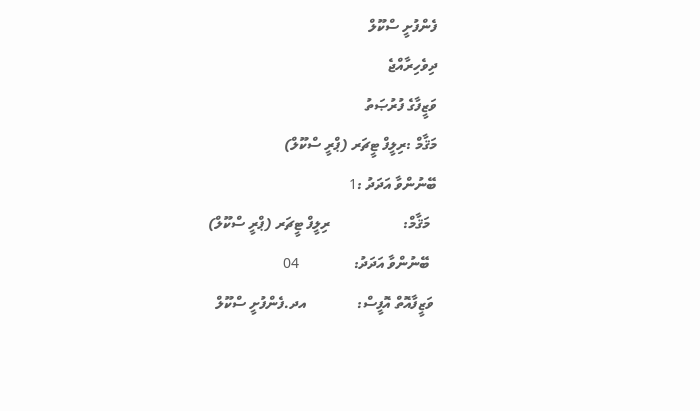ފެންފުށީ ސްކޫލް
ދިވެހިރާއްޖެ
ވަޒީފާގެ ފުރުޞަތު
މަޤާމް :ރިލީފް ޓީޗަރ (ޕްރީ ސްކޫލް)
ބޭނުންވާ އަދަދު :1
  މަޤާމް:                    ރިލީފް ޓީޗަރ (ޕްރީ ސްކޫލް)
  ބޭނުންވާ އަދަދު:               04
 ވަޒީފާއޮތް އޮފީސް:              އދ.ފެންފުށީ ސްކޫލް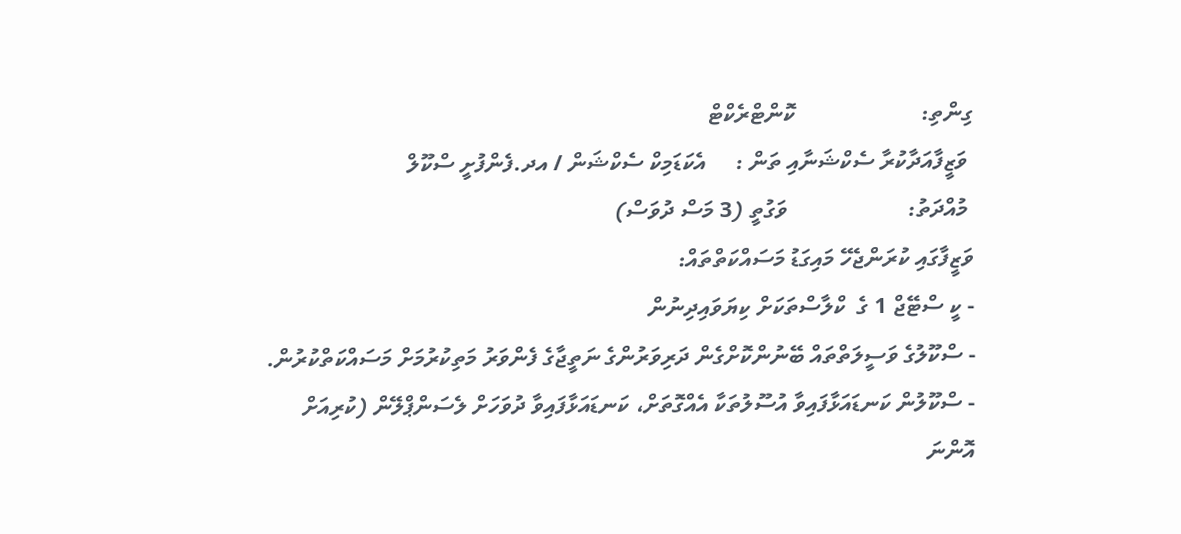ގިންތި:                      ކޮންޓްރެކްޓް
 ވަޒީފާއަދާކުރާ ސެކްޝަނާއި ތަން :     އެކަޑަމިކް ސެކްޝަން / އދ.ފެންފުށީ ސްކޫލް
 މުއްދަތު:                     ވަގުތީ (3 މަސް ދުވަސް)
ވަޒީފާގައި ކުރަންޖެހޭ މައިގަޑު މަސައްކަތްތައް:
- ކީ ސްޓޭޖް 1 ގެ  ކްލާސްތަކަށް ކިޔަވައިދިނުން
- ސްކޫލުގެ ވަސީލަތްތައް ބޭނުންކޮށްގެން ދަރިވަރުންގެ ނަތީޖާގެ ފެންވަރު މަތިކުރުމަށް މަސައްކަތްކުރުން.
- ސްކޫލުން ކަނޑައަޅާފައިވާ އުސޫލުތަކާ އެއްގޮތަށް، ކަނޑައަޅާފައިވާ ދުވަހަށް ލެސަންޕްލޭން (ކުރިއަށް އޮންނަ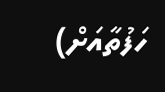ހަފުތާއަށް)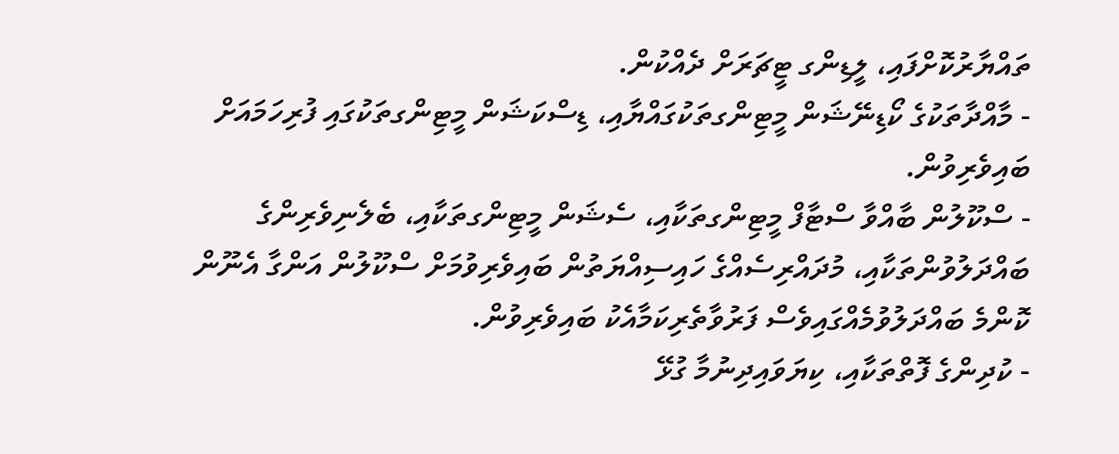ތައްޔާރުކޮށްފައި، ލީޑިންގ ޓީޗަރަށް ދެއްކުން.
- މާއްދާތަކުގެ ކޯޑިނޭޝަން މީޓިންގތަކުގައްޔާއި، ޑިސްކަޝަން މީޓިންގތަކުގައި ފުރިހަމައަށް ބައިވެރިވުން.
- ސްކޫލުން ބާއްވާ ސްޓާފް މީޓިންގތަކާއި، ސެޝަން މީޓިންގތަކާއި، ބެލެނިވެރިންގެ ބައްދަލުވުންތަކާއި، މުދައްރިސެއްގެ ހައިސިއްޔަތުން ބައިވެރިވުމަށް ސްކޫލުން އަންގާ އެނޫން ކޮންމެ ބައްދަލުވުމެއްގައިވެސް ފަރުވާތެރިކަމާއެކު ބައިވެރިވުން.
- ކުދިންގެ ފޮތްތަކާއި، ކިޔަވައިދިނުމާ ގުޅޭ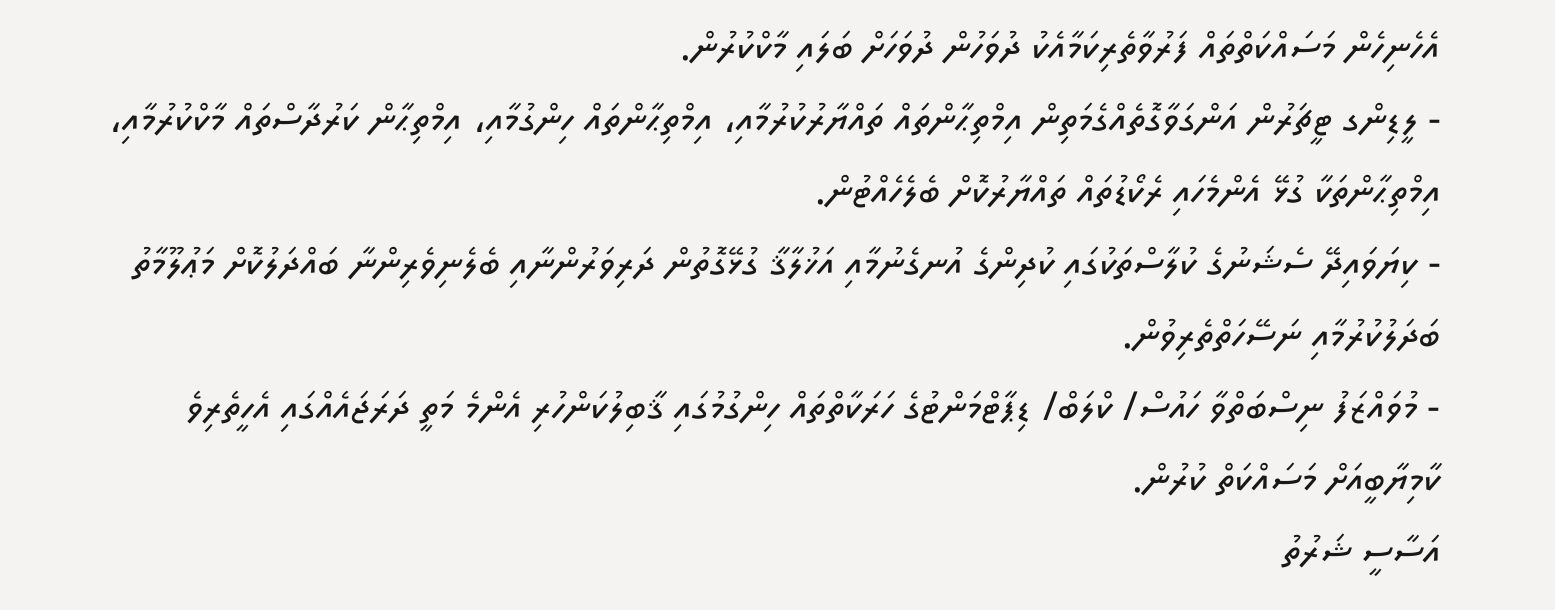އެހެނިހެން މަސައްކަތްތައް ފަރުވާތެރިކަމާއެކު ދުވަހުން ދުވަހަށް ބަލައި މާކްކުރުން.
- ލީޑިންގ ޓީޗަރުން އަންގަވާގޮތެއްގެމަތިން އިމްތިޙާންތައް ތައްޔާރުކުރުމާއި، އިމްތިޙާންތައް ހިންގުމާއި، އިމްތިޙާން ކަރުދާސްތައް މާކްކުރުމާއި، އިމްތިޙާންތަކާ ގުޅޭ އެންމެހައި ރެކޯޑުތައް ތައްޔާރުކޮށް ބެލެހެއްޓުން.
- ކިޔަވައިދޭ ސެޝަނުގެ ކުލާސްތަކުގައި ކުދިންގެ އުނގެނުމާއި އަޚުލާޤާ ގުޅޭގޮތުން ދަރިވަރުންނާއި ބެލެނިވެރިންނާ ބައްދަލުކޮށް މަޢުލޫމާތު ބަދަލުކުރުމާއި ނަސޭހަތްތެރިވުން.
- މުވައްޒަފު ނިސްބަތްވާ ހައުސް/ ކްލަބް/ ޑިޕާޓްމަންޓުގެ ހަރަކާތްތައް ހިންގުމުގައި ޤާބިލުކަންހުރި އެންމެ މަތީ ދަރަޖައެއްގައި އެހީތެރިވެ
ކާމިޔާބީއަށް މަސައްކަތް ކުރުން.
އަސާސީ ޝަރުތު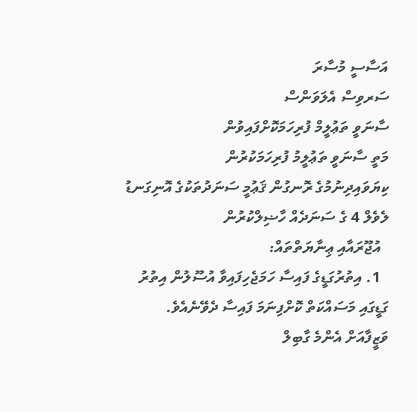އަސާސީ މުސާރަ
ސަރވިސް އެލަވަންސް
ސާނަވީ ތަޢުލީމް ފުރިހަމަކޮށްފައިވުން
މަތީ ސާނަވީ ތަޢުލީމު ފުރިހަމަކުރުން
ކިޔަވައިދިނުމުގެ ރޮނގުން ޤަޢުމީ ސަނަދުތަކުގެ އޮނިގަނޑު ލެވެލް 4 ގެ ސަނަދެއް ހާޟިލްކުރުން
  އުޖޫރައާއި ޢިނާޔަތްތައް:
  1. އިތުރުގަޑީގެ ފައިސާ ހަމަޖެހިފައިވާ އުސޫލުން އިތުރު ގަޑީގައި މަސައްކަތް ކޮށްފިނަމަ ފައިސާ ދެވޭނެއެވެ.
ވަޒީފާއަށް އެންމެ ގާބިލް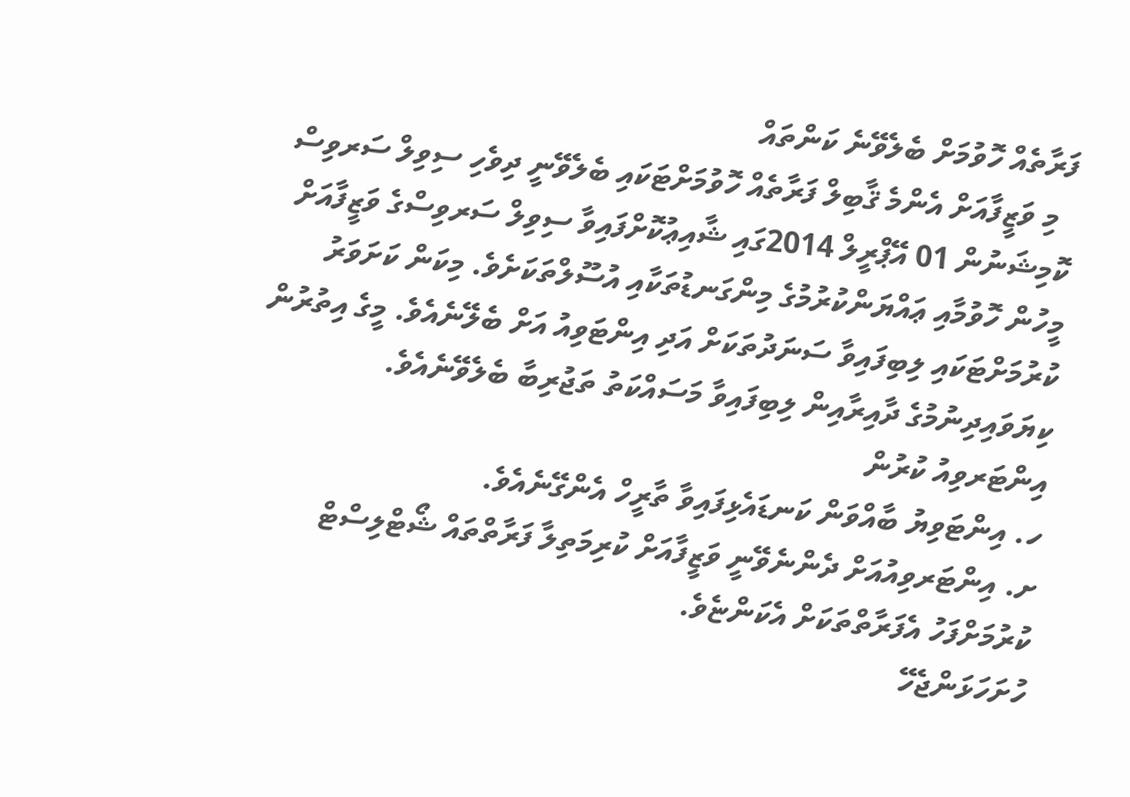ފަރާތެއް ހޮވުމަށް ބެލެވޭނެ ކަންތައް
  މި ވަޒީފާއަށް އެންމެ ޤާބިލް ފަރާތެއް ހޮވުމަށްޓަކައި ބެލެވޭނީ ދިވެހި ސިވިލް ސަރވިސް ކޮމިޝަނުން 01 އޭޕްރީލް 2014ގައި ޝާއިޢުކޮށްފައިވާ ސިވިލް ސަރވިސްގެ ވަޒީފާއަށް މީހުން ހޮވުމާއި ޢައްޔަންކުރުމުގެ މިންގަނޑުތަކާއި އުސޫލްތަކަށެވެ. މިކަން ކަށަވަރު ކުރުމަށްޓަކައި ލިބިފައިވާ ސަނަދުތަކަށް އަދި އިންޓަވިއު އަށް ބެލޭނެއެވެ. މީގެ އިތުރުން ކިޔަވައިދިނުމުގެ ދާއިރާއިން ލިބިފައިވާ މަސައްކަތު ތަޖުރިބާ ބެލެވޭނެއެވެ.
އިންޓަރވިއު ކުރުން
ހ. އިންޓަވިޔު ބާއްވަން ކަނޑައެޅިފައިވާ ތާރީހް އެންގޭނެއެވެ.
ށ. އިންޓަރވިއުއަށް ދެންނެވޭނީ ވަޒީފާއަށް ކުރިމަތިލާ ފަރާތްތައް ޝޯޓްލިސްޓް ކުރުމަށްފަހު އެފަރާތްތަކަށް އެކަންޏެވެ.
ހުށަހަޅަންޖެހޭ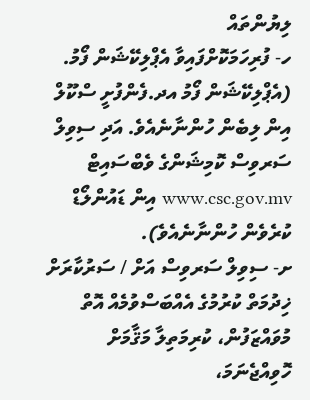ލިޔުންތައް
ހ- ފުރިހަމަކޮށްފައިވާ އެޕްލިކޭޝަން ފޯމު. (އެޕްލިކޭޝަން ފޯމު އދ.ފެންފުށީ ސްކޫލް އިން ލިބެން ހުންނާނެއެވެ. އަދި ސިވިލް ސަރވިސް ކޮމިޝަންގެ ވެބްސައިޓް www.csc.gov.mv އިން ޑައުންލޯޑް ކުރެވެން ހުންނާނެއެވެ).
ށ- ސިވިލް ސަރވިސް އަށް / ސަރުކާރަށް ޚިދުމަތް ކުރުމުގެ އެއްބަސްވުމެއް އޮތް މުވައްޒަފުން، ކުރިމަތިލާ މަޤާމަށް ހޮވިއްޖެނަމަ،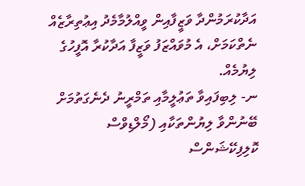އަދާކުރަމުންދާ ވަޒީފާއިން ވީއްލުމާމެދު އިޢުތިރާޒެއް ނެތްކަމަށް، އެ މުވައްޒަފު ވަޒީފާ އަދާކުރާ އޮފީހުގެ ލިޔުމެއް.
ނ- ލިބިފައިވާ ތަޢުލީމާއި ތަމްރީނު ދެނެގަތުމަށް ބޭނުންވާ ލިޔުންތަކާއި (މޯލްޑިވްސް ކޮލިފިކޭޝަންސް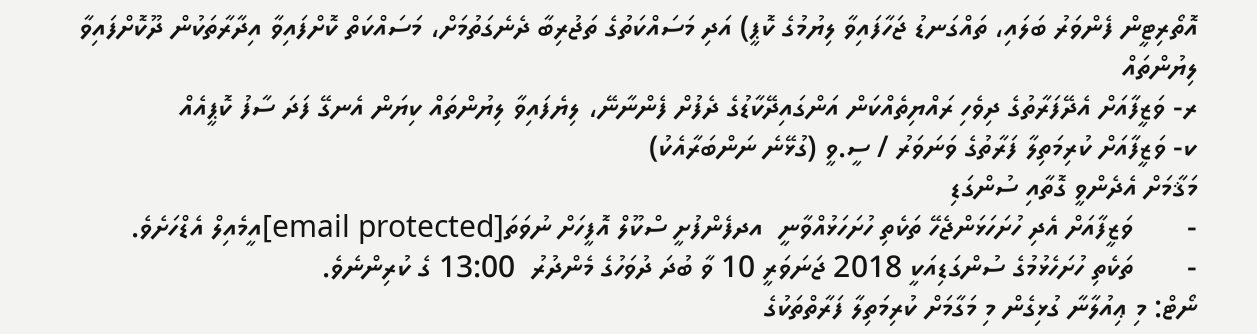އޮތޯރިޓީން ފެންވަރު ބަލައި، ތައްގަނޑު ޖަހާފައިވާ ލިޔުމުގެ ކޮޕީ) އަދި މަސައްކަތުގެ ތަޖުރިބާ ދެނެގަތުމަށް، މަސައްކަތް ކޮށްފައިވާ އިދާރާތަކުން ދޫކޮށްފައިވާ ލިޔުންތައް
ރ- ވަޒީފާއަށް އެދޭފަރާތުގެ ދިވެހި ރައްޔިތެއްކަން އަންގައިދޭކާޑުގެ ދެފުށް ފެންނާނޭ، ލިޔެފައިވާ ލިޔުންތައް ކިޔަން އެނގޭ ފަދަ ސާފު ކޮޕީއެއް
ކ- ވަޒީފާއަށް ކުރިމަތިލާ ފަރާތުގެ ވަނަވަރު / ސީ.ވީ (ގުޅޭނެ ނަންބަރާއެކު)
މަޤާމަށް އެދެންވީ ގޮތާއި ސުންގަޑި
-       ވަޒީފާއަށް އެދި ހުށަހަޅަންޖެހޭ ތަކެތި ހުށަހަޅުއްވާނީ  އދފެންފުށީ ސްކޫލް އޮފީހަށް ނުވަތަ[email protected]އީމެއިލް އެޑްހަށެވެ.
-       ތަކެތި ހުށަހެޅުމުގެ ސުންގަޑިއަކީ 2018 ޖަނަވަރީ 10 ވާ ބުދަ ދުވަހުގެ މެންދުރު  13:00 ގެ ކުރިންނެވެ.
ނޯޓް: މި ޢިއުލާނާ ގުޅިގެން މި މަގާމަށް ކުރިމަތިލާ ފަރާތްތަކުގެ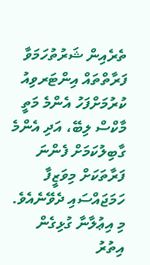ތެރެއިން ޝަރުތުހަމަވާ ފަރާތްތައް އިންޓަރވިއު ކުރުމަށްފަހު އެންމެ މަތީ މާކްސް ލިބޭ، އަދި އެންމެ ގާބިލުކަމަށް ފެންނަ ފަރާތަކަށް މިވަޒީފާ ހަމަޖައްސައި ދެވޭނެއެވެ. މި އިޢުލާނާ ގުޅިގެން އިތުރު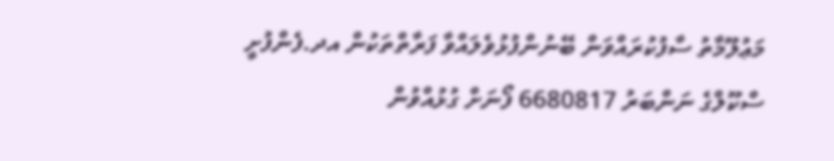މަޢުލޫމާތު ސާފުކުރައްވަން ބޭނުންފުޅުވެލައްވާ ފަރާތްތަކުން އދ.ފެންފުށީ ސްކޫލްގެ ނަންބަރު 6680817 ފޯނަށް ގުޅުއްވުން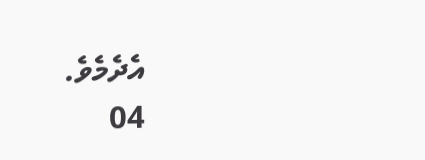އެދެމެވެ.
04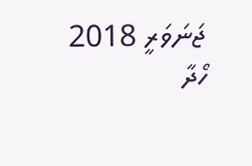ޖަނަވަރީ 2018
ހޯދާ